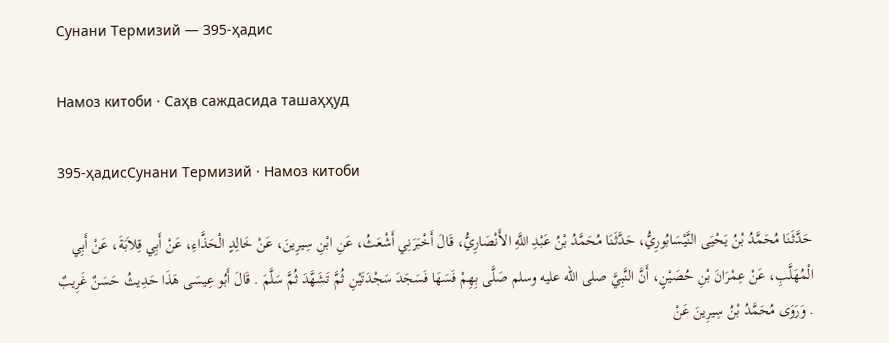Сунани Термизий — 395-ҳадис

Намоз китоби · Саҳв саждасида ташаҳҳуд

395-ҳадисСунани Термизий · Намоз китоби

حَدَّثَنَا مُحَمَّدُ بْنُ يَحْيَى النَّيْسَابُورِيُّ، حَدَّثَنَا مُحَمَّدُ بْنُ عَبْدِ اللَّهِ الأَنْصَارِيُّ، قَالَ أَخْبَرَنِي أَشْعَثُ، عَنِ ابْنِ سِيرِينَ، عَنْ خَالِدٍ الْحَذَّاءِ، عَنْ أَبِي قِلاَبَةَ، عَنْ أَبِي الْمُهَلَّبِ، عَنْ عِمْرَانَ بْنِ حُصَيْنٍ، أَنَّ النَّبِيَّ صلى الله عليه وسلم صَلَّى بِهِمْ فَسَهَا فَسَجَدَ سَجْدَتَيْنِ ثُمَّ تَشَهَّدَ ثُمَّ سَلَّمَ . قَالَ أَبُو عِيسَى هَذَا حَدِيثُ حَسَنٌ غَرِيبٌ . وَرَوَى مُحَمَّدُ بْنُ سِيرِينَ عَنْ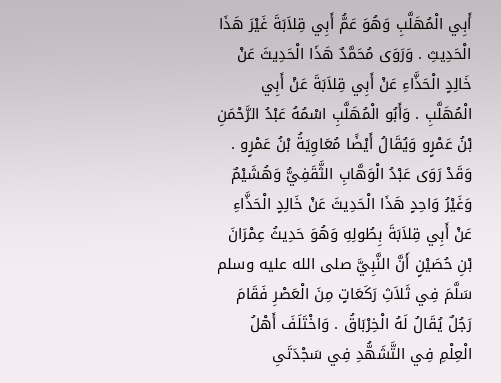أَبِي الْمُهَلَّبِ وَهُوَ عَمُّ أَبِي قِلاَبَةَ غَيْرَ هَذَا الْحَدِيثِ . وَرَوَى مُحَمَّدٌ هَذَا الْحَدِيثَ عَنْ خَالِدٍ الْحَذَّاءِ عَنْ أَبِي قِلاَبَةَ عَنْ أَبِي الْمُهَلَّبِ . وَأَبُو الْمُهَلَّبِ اسْمُهُ عَبْدُ الرَّحْمَنِ بْنُ عَمْرٍو وَيُقَالُ أَيْضًا مُعَاوِيَةُ بْنُ عَمْرٍو . وَقَدْ رَوَى عَبْدُ الْوَهَّابِ الثَّقَفِيُّ وَهُشَيْمٌ وَغَيْرُ وَاحِدٍ هَذَا الْحَدِيثَ عَنْ خَالِدٍ الْحَذَّاءِ عَنْ أَبِي قِلاَبَةَ بِطُولِهِ وَهُوَ حَدِيثُ عِمْرَانَ بْنِ حُصَيْنٍ أَنَّ النَّبِيَّ صلى الله عليه وسلم سَلَّمَ فِي ثَلاَثِ رَكَعَاتٍ مِنَ الْعَصْرِ فَقَامَ رَجُلٌ يُقَالُ لَهُ الْخِرْبَاقُ . وَاخْتَلَفَ أَهْلُ الْعِلْمِ فِي التَّشَهُّدِ فِي سَجْدَتَىِ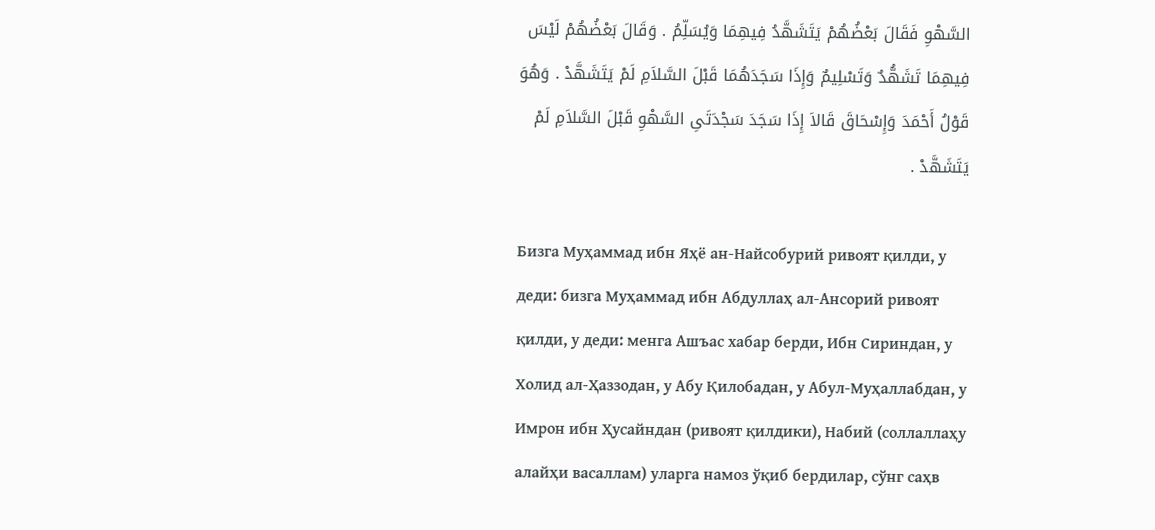السَّهْوِ فَقَالَ بَعْضُهُمْ يَتَشَهَّدُ فِيهِمَا وَيُسَلِّمُ . وَقَالَ بَعْضُهُمْ لَيْسَ فِيهِمَا تَشَهُّدٌ وَتَسْلِيمٌ وَإِذَا سَجَدَهُمَا قَبْلَ السَّلاَمِ لَمْ يَتَشَهَّدْ . وَهُوَ قَوْلُ أَحْمَدَ وَإِسْحَاقَ قَالاَ إِذَا سَجَدَ سَجْدَتَىِ السَّهْوِ قَبْلَ السَّلاَمِ لَمْ يَتَشَهَّدْ .

Бизга Муҳаммад ибн Яҳё ан-Найсобурий ривоят қилди, у деди: бизга Муҳаммад ибн Абдуллаҳ ал-Ансорий ривоят қилди, у деди: менга Ашъас хабар берди, Ибн Сириндан, у Холид ал-Ҳаззодан, у Абу Қилобадан, у Абул-Муҳаллабдан, у Имрон ибн Ҳусайндан (ривоят қилдики), Набий (соллаллаҳу алайҳи васаллам) уларга намоз ўқиб бердилар, сўнг саҳв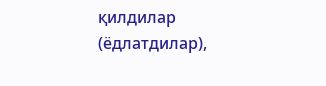қилдилар (ёдлатдилар),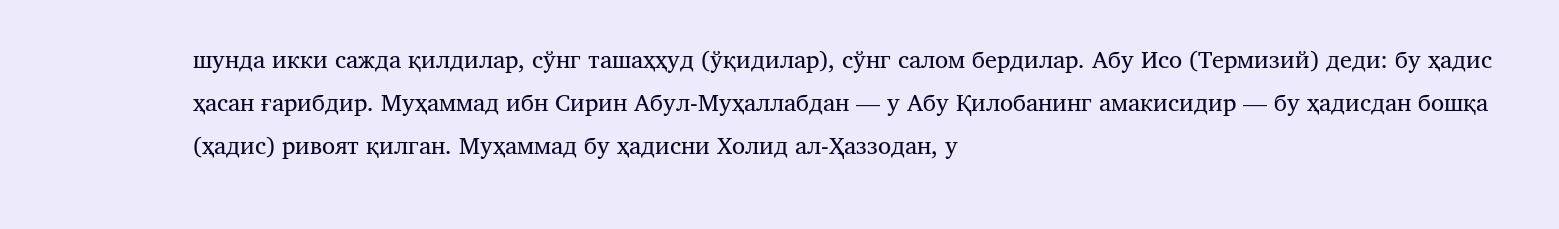шунда икки сажда қилдилар, сўнг ташаҳҳуд (ўқидилар), сўнг салом бердилар. Абу Исо (Термизий) деди: бу ҳадис ҳасан ғарибдир. Муҳаммад ибн Сирин Абул-Муҳаллабдан — у Абу Қилобанинг амакисидир — бу ҳадисдан бошқа (ҳадис) ривоят қилган. Муҳаммад бу ҳадисни Холид ал-Ҳаззодан, у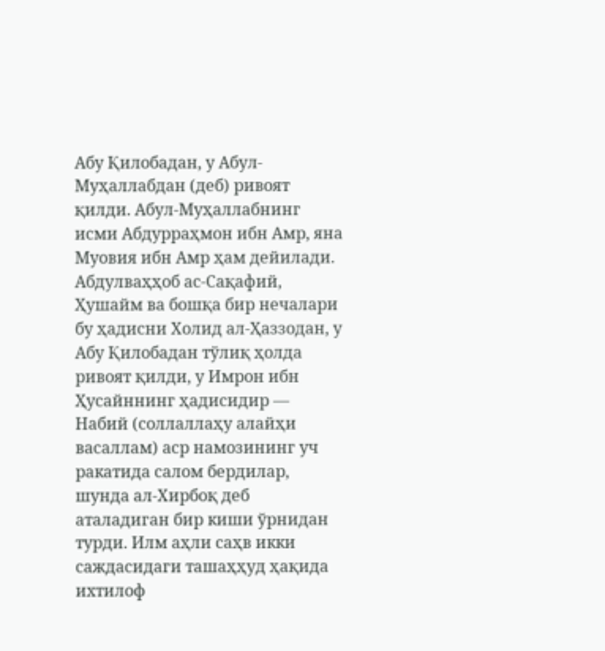Абу Қилобадан, у Абул-Муҳаллабдан (деб) ривоят қилди. Абул-Муҳаллабнинг исми Абдурраҳмон ибн Амр, яна Муовия ибн Амр ҳам дейилади. Абдулваҳҳоб ас-Сақафий, Ҳушайм ва бошқа бир нечалари бу ҳадисни Холид ал-Ҳаззодан, у Абу Қилобадан тўлиқ ҳолда ривоят қилди, у Имрон ибн Ҳусайннинг ҳадисидир — Набий (соллаллаҳу алайҳи васаллам) аср намозининг уч ракатида салом бердилар, шунда ал-Хирбоқ деб аталадиган бир киши ўрнидан турди. Илм аҳли саҳв икки саждасидаги ташаҳҳуд ҳақида ихтилоф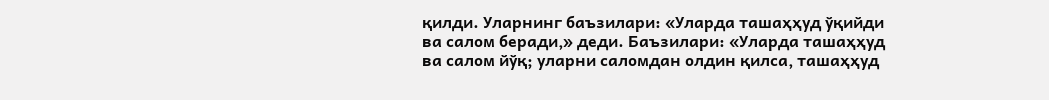қилди. Уларнинг баъзилари: «Уларда ташаҳҳуд ўқийди ва салом беради,» деди. Баъзилари: «Уларда ташаҳҳуд ва салом йўқ; уларни саломдан олдин қилса, ташаҳҳуд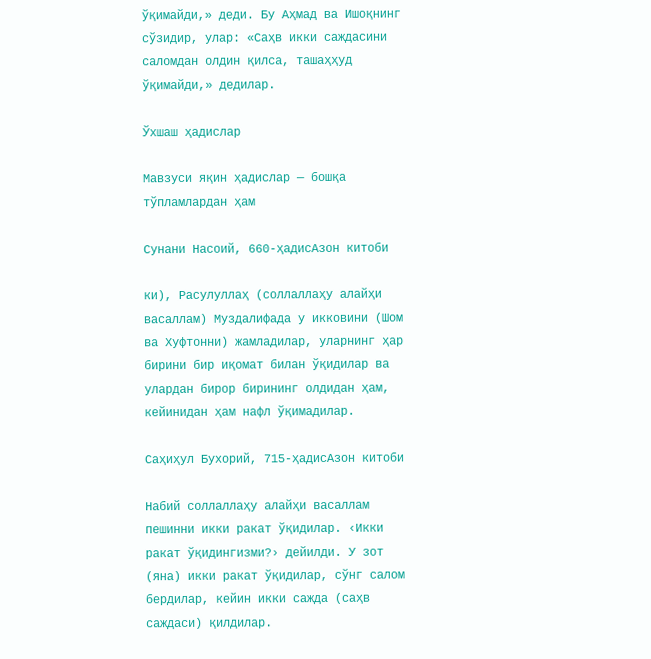ўқимайди,» деди. Бу Аҳмад ва Ишоқнинг сўзидир, улар: «Саҳв икки саждасини саломдан олдин қилса, ташаҳҳуд ўқимайди,» дедилар.

Ўхшаш ҳадислар

Мавзуси яқин ҳадислар — бошқа тўпламлардан ҳам

Сунани Насоий, 660-ҳадисАзон китоби

ки), Расулуллаҳ (соллаллаҳу алайҳи васаллам) Муздалифада у икковини (Шом ва Хуфтонни) жамладилар, уларнинг ҳар бирини бир иқомат билан ўқидилар ва улардан бирор бирининг олдидан ҳам, кейинидан ҳам нафл ўқимадилар.

Саҳиҳул Бухорий, 715-ҳадисАзон китоби

Набий соллаллаҳу алайҳи васаллам пешинни икки ракат ўқидилар. ‹Икки ракат ўқидингизми?› дейилди. У зот (яна) икки ракат ўқидилар, сўнг салом бердилар, кейин икки сажда (саҳв саждаси) қилдилар.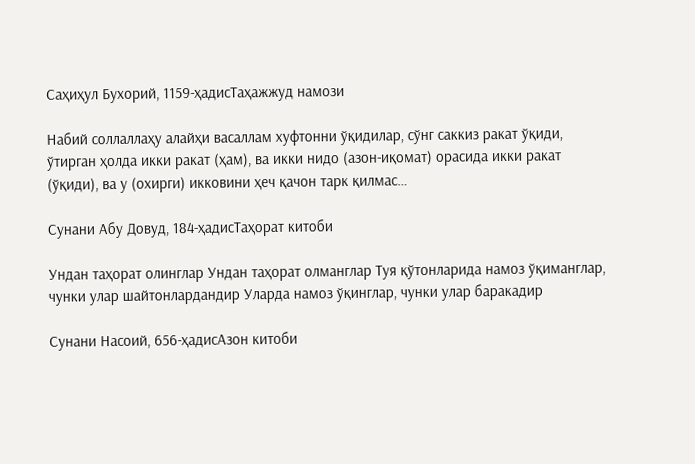Саҳиҳул Бухорий, 1159-ҳадисТаҳажжуд намози

Набий соллаллаҳу алайҳи васаллам хуфтонни ўқидилар, сўнг саккиз ракат ўқиди, ўтирган ҳолда икки ракат (ҳам), ва икки нидо (азон-иқомат) орасида икки ракат (ўқиди), ва у (охирги) икковини ҳеч қачон тарк қилмас…

Сунани Абу Довуд, 184-ҳадисТаҳорат китоби

Ундан таҳорат олинглар Ундан таҳорат олманглар Туя қўтонларида намоз ўқиманглар, чунки улар шайтонлардандир Уларда намоз ўқинглар, чунки улар баракадир

Сунани Насоий, 656-ҳадисАзон китоби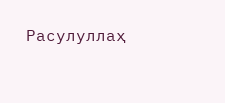Расулуллаҳ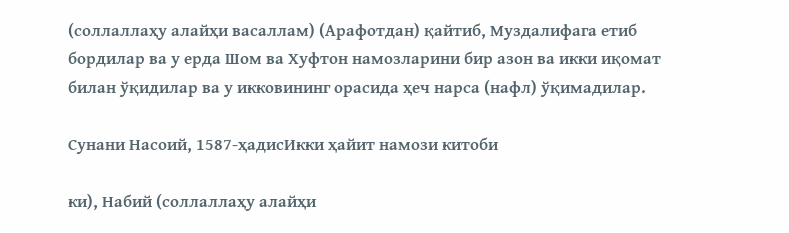(соллаллаҳу алайҳи васаллам) (Арафотдан) қайтиб, Муздалифага етиб бордилар ва у ерда Шом ва Хуфтон намозларини бир азон ва икки иқомат билан ўқидилар ва у икковининг орасида ҳеч нарса (нафл) ўқимадилар.

Сунани Насоий, 1587-ҳадисИкки ҳайит намози китоби

ки), Набий (соллаллаҳу алайҳи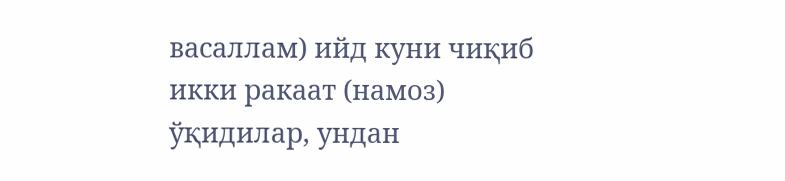васаллам) ийд куни чиқиб икки ракаат (намоз) ўқидилар, ундан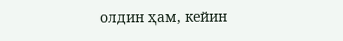олдин ҳам, кейин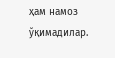ҳам намоз ўқимадилар.